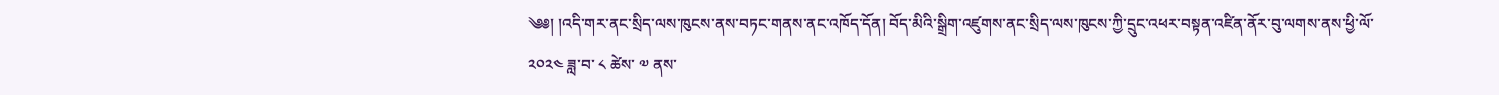༄༅། །འདི་གར་ནང་སྲིད་ལས་ཁུངས་ནས་བཏང་གནས་ནང་འཁོད་དོན། བོད་མིའི་སྒྲིག་འཛུགས་ནང་སྲིད་ལས་ཁུངས་ཀྱི་དྲུང་འཕར་བསྟན་འཛིན་ནོར་བུ་ལགས་ནས་ཕྱི་ལོ་ ༢༠༢༤ ཟླ་བ་ ༨ ཚེས་ ༧ ནས་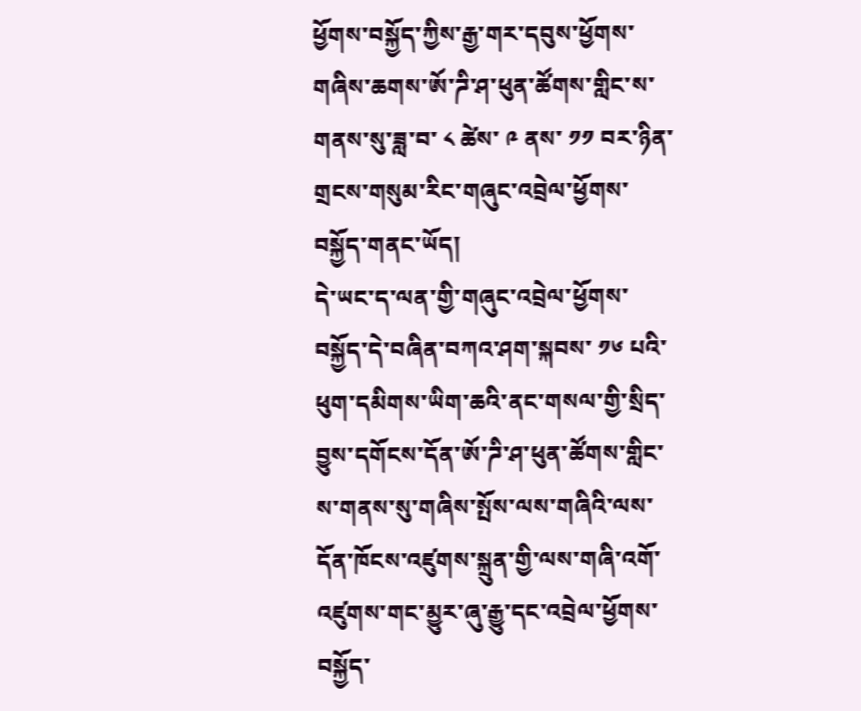ཕྱོགས་བསྐྱོད་ཀྱིས་རྒྱ་གར་དབུས་ཕྱོགས་གཞིས་ཆགས་ཨོ་ཌི་ཤ་ཕུན་ཚོགས་གླིང་ས་གནས་སུ་ཟླ་བ་ ༨ ཚེས་ ༩ ནས་ ༡༡ བར་ཉིན་གྲངས་གསུམ་རིང་གཞུང་འབྲེལ་ཕྱོགས་བསྐྱོད་གནང་ཡོད།
དེ་ཡང་ད་ལན་གྱི་གཞུང་འབྲེལ་ཕྱོགས་བསྐྱོད་དེ་བཞིན་བཀའ་ཤག་སྐབས་ ༡༦ པའི་ཕུག་དམིགས་ཡིག་ཆའི་ནང་གསལ་གྱི་སྲིད་བྱུས་དགོངས་དོན་ཨོ་ཌི་ཤ་ཕུན་ཚོགས་གླིང་ས་གནས་སུ་གཞིས་སྤོས་ལས་གཞིའི་ལས་དོན་ཁོངས་འཛུགས་སྐྲུན་གྱི་ལས་གཞི་འགོ་འཛུགས་གང་མྱུར་ཞུ་རྒྱུ་དང་འབྲེལ་ཕྱོགས་བསྐྱོད་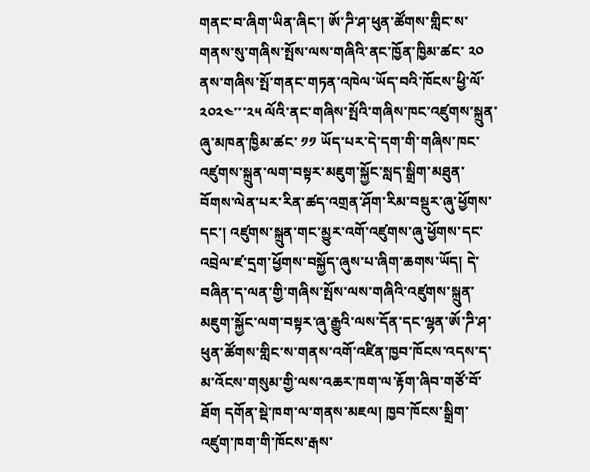གནང་བ་ཞིག་ཡིན་ཞིང་། ཨོ་ཌི་ཤ་ཕུན་ཚོགས་གླིང་ས་གནས་སུ་གཞིས་སྤོས་ལས་གཞིའི་ནང་ཁྱོན་ཁྱིམ་ཚང་ ༢༠ ནས་གཞིས་སྤོ་གནང་གཏན་འཁེལ་ཡོད་བའི་ཁོངས་ཕྱི་ལོ་ ༢༠༢༤་་་༢༥ ལོའི་ནང་གཞིས་སྤོའི་གཞིས་ཁང་འཛུགས་སྐྲུན་ཞུ་མཁན་ཁྱིམ་ཚང་ ༡༡ ཡོད་པར་དེ་དག་གི་གཞིས་ཁང་འཛུགས་སྐྲུན་ལག་བསྟར་མཇུག་སྐྱོང་སླད་སྒྲིག་མཐུན་བོགས་ལེན་པར་རིན་ཚད་འགྲན་ཤོག་རིམ་བསྡུར་ཞུ་ཕྱོགས་དང་། འཛུགས་སྐྲུན་གང་མྱུར་འགོ་འཛུགས་ཞུ་ཕྱོགས་དང་འབྲེལ་ཛ་དྲག་ཕྱོགས་བསྐྱོད་ཞུས་པ་ཞིག་ཆགས་ཡོད། དེ་བཞིན་ད་ལན་གྱི་གཞིས་སྤོས་ལས་གཞིའི་འཛུགས་སྐྲུན་མཇུག་སྐྱོང་ལག་བསྟར་ཞུ་རྒྱུའི་ལས་དོན་དང་ལྷན་ཨོ་ཌི་ཤ་ཕུན་ཚོགས་གླིང་ས་གནས་འགོ་འཛིན་ཁྱབ་ཁོངས་འདས་ད་མ་འོངས་གསུམ་གྱི་ལས་འཆར་ཁག་ལ་རྟོག་ཞིབ་གཙོ་བོ་ཐོག དགོན་སྡེ་ཁག་ལ་གནས་མཇལ། ཁྱབ་ཁོངས་སྒྲིག་འཛུག་ཁག་གི་ཁོངས་རྒས་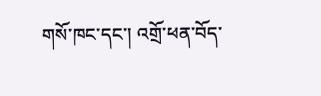གསོ་ཁང་དང་། འགྲོ་ཕན་བོད་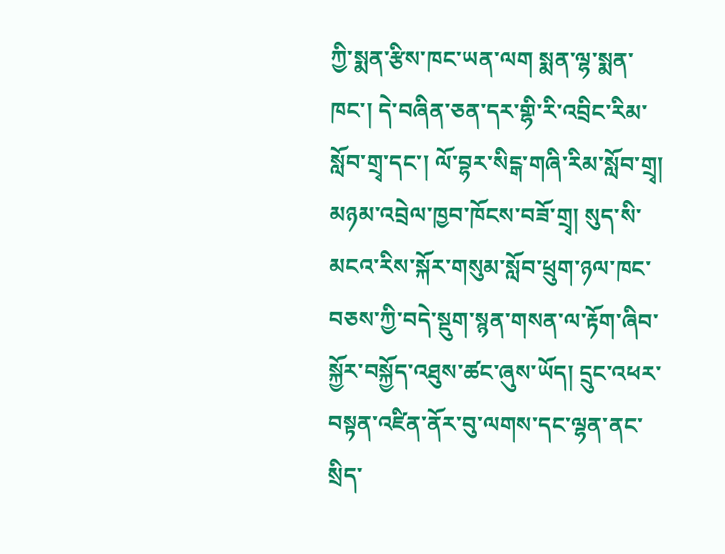ཀྱི་སྨན་རྩིས་ཁང་ཡན་ལག སྨན་ལྷ་སྨན་ཁང་། དེ་བཞིན་ཅན་དར་གྷི་རི་འབྲིང་རིམ་སློབ་གྲྭ་དང་། ལོ་བྷར་སིངྒ་གཞི་རིམ་སློབ་གྲྭ། མཉམ་འབྲེལ་ཁྱབ་ཁོངས་བཟོ་གྲྭ། སུད་སི་མངའ་རིས་སྐོར་གསུམ་སློབ་ཕྲུག་ཉལ་ཁང་བཅས་ཀྱི་བདེ་སྡུག་སྙན་གསན་ལ་རྟོག་ཞིབ་སྐྱོར་བསྐྱོད་འཐུས་ཚང་ཞུས་ཡོད། དྲུང་འཕར་བསྟན་འཛིན་ནོར་བུ་ལགས་དང་ལྷན་ནང་སྲིད་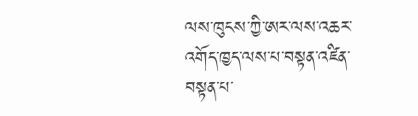ལས་ཁུངས་ཀྱི་ཨར་ལས་འཆར་འགོད་ཁྱད་ལས་པ་བསྟན་འཛིན་བསྟན་པ་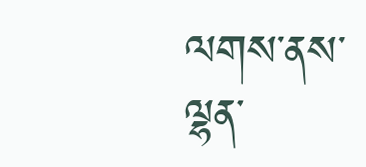ལགས་ནས་ལྷན་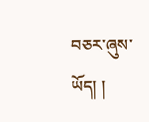བཅར་ཞུས་ཡོད། །